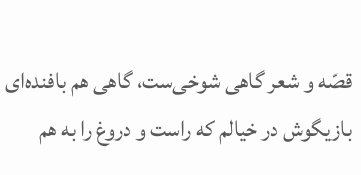قصّه و شعر گاهی شوخی‌ست، گاهی هم بافنده‌ای بازیگوش در خیالم که راست و دروغ را به هم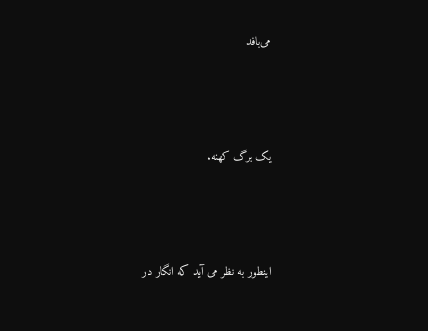می‌بافد



یک برگ کهنه.



اینطور به نظر می آید که انگار در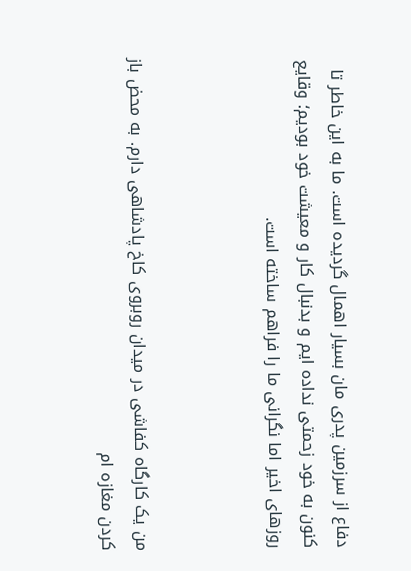دفاع از سرزمین پدری مان بسیار اهمال گردیده است. ما به این خاطر تا کنون به خود زحمتی نداده ایم و بدنبال کار و معیشت خود بودیم؛ وقایع روزهای اخیر اما نگرانی ما را فراهم ساخته است.



من یک کارگاه کفاشی در میدان روبروی کاخ پادشاهی دارم. به محض باز کردن مغازه ام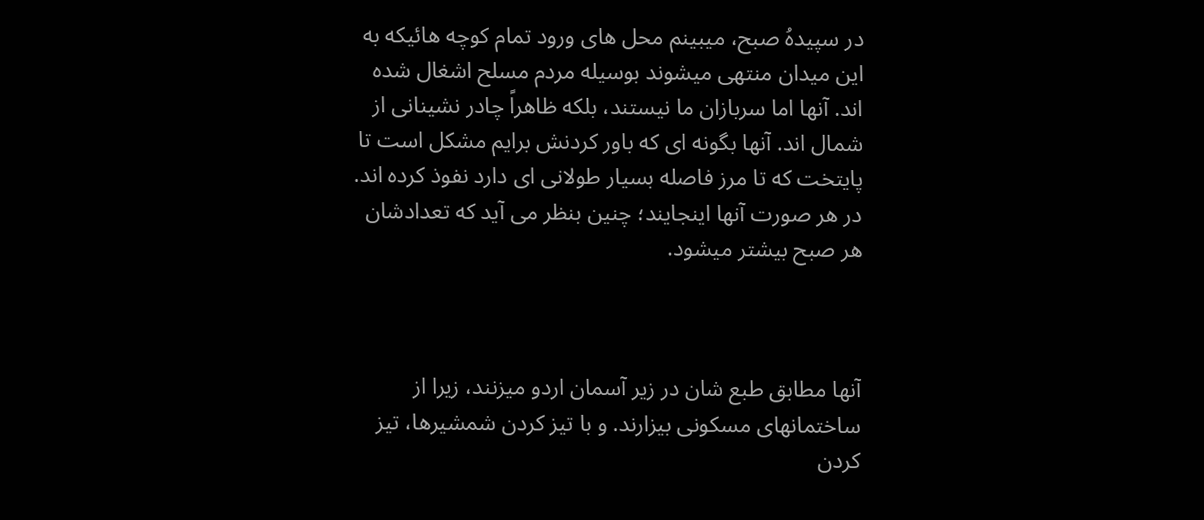در سپیدهُ صبح، میبینم محل های ورود تمام کوچه هائیکه به این میدان منتهی میشوند بوسیله مردم مسلح اشغال شده اند. آنها اما سربازان ما نیستند، بلکه ظاهراً چادر نشینانی از شمال اند. آنها بگونه ای که باور کردنش برایم مشکل است تا پایتخت که تا مرز فاصله بسیار طولانی ای دارد نفوذ کرده اند. در هر صورت آنها اینجایند؛ چنین بنظر می آید که تعدادشان هر صبح بیشتر میشود.



آنها مطابق طبع شان در زیر آسمان اردو میزنند، زیرا از ساختمانهای مسکونی بیزارند. و با تیز کردن شمشیرها، تیز کردن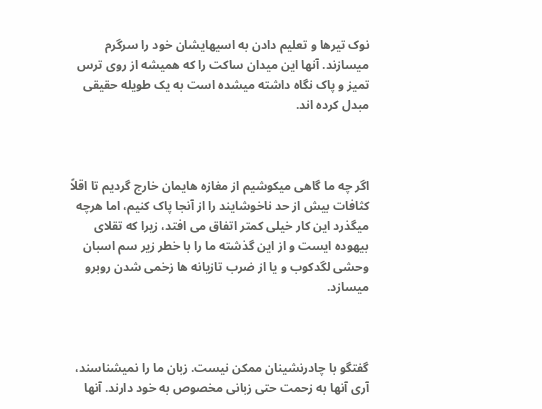نوک تیرها و تعلیم دادن به اسیهایشان خود را سرگرم میسازند. آنها این میدان ساکت را که همیشه از روی ترس تمیز و پاک نگاه داشته میشده است به یک طویله حقیقی مبدل کرده اند.



اگر چه ما گاهی میکوشیم از مغازه هایمان خارج گردیم تا اقلاً کثافات بیش از حد ناخوشایند را از آنجا پاک کنیم، اما هرچه میگذرد این کار خیلی کمتر اتفاق می افتد، زیرا که تقلای بیهوده ایست و از این گذشته ما را با خطر زیر سم اسبان وحشی لگدکوب و یا از ضرب تازیانه ها زخمی شدن روبرو میسازد.



گفتگو با چادرنشینان ممکن نیست. زبان ما را نمیشناسند، آری آنها به زحمت حتی زبانی مخصوص به خود دارند. آنها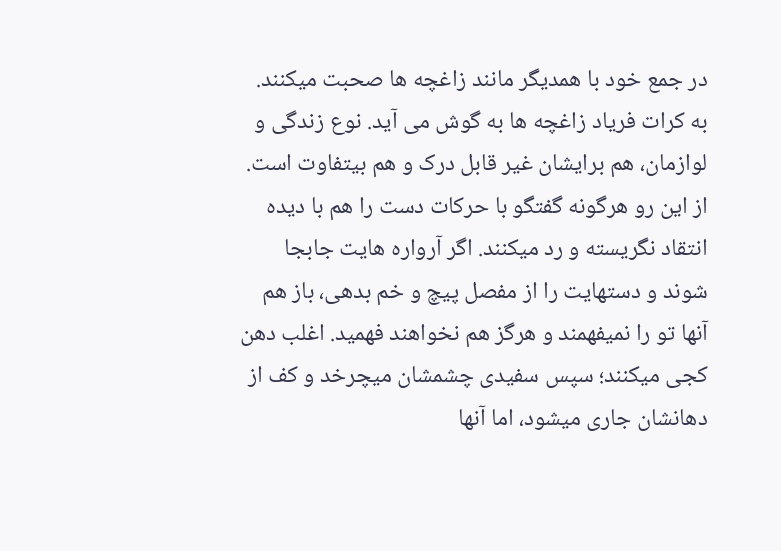در جمع خود با همدیگر مانند زاغچه ها صحبت میکنند. به کرات فریاد زاغچه ها به گوش می آید. نوع زندگی و لوازمان، هم برایشان غیر قابل درک و هم بیتفاوت است. از این رو هرگونه گفتگو با حرکات دست را هم با دیده انتقاد نگریسته و رد میکنند. اگر آرواره هایت جابجا شوند و دستهایت را از مفصل پیچ و خم بدهی، باز هم آنها تو را نمیفهمند و هرگز هم نخواهند فهمید. اغلب دهن کجی میکنند؛ سپس سفیدی چشمشان میچرخد و کف از دهانشان جاری میشود، اما آنها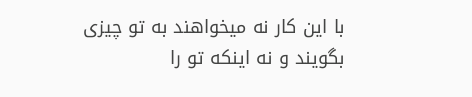با این کار نه میخواهند به تو چیزی بگویند و نه اینکه تو را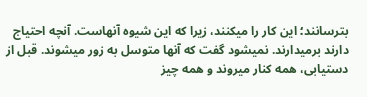بترسانند؛ این کار را میکنند، زیرا که این شیوه آنهاست. آنچه احتیاج دارند برمیدارند. نمیشود گفت که آنها متوسل به زور میشوند. قبل از دستیابی، همه کنار میروند و همه چیز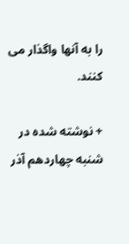را به آنها واگذار می کنند.

+ نوشته شده در  شنبه چهاردهم آذر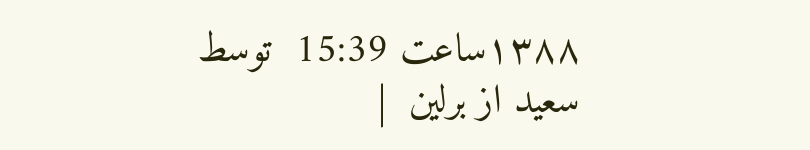۱۳۸۸ساعت 15:39  توسط سعید از برلین  |